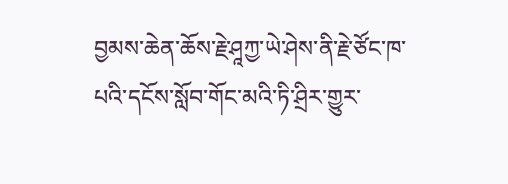བྱམས་ཆེན་ཆོས་རྗེ་ཤཱཀྱ་ཡེ་ཤེས་ནི་རྗེ་ཙོང་ཁ་པའི་དངོས་སློབ་གོང་མའི་ཏི་ཤྲིར་གྱུར་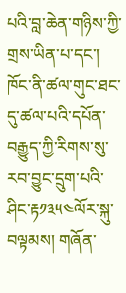པའི་བླ་ཆེན་གཉིས་ཀྱི་གྲས་ཡིན་པ་དང་། ཁོང་ནི་ཚལ་གུང་ཐང་དུ་ཚལ་པའི་དཔོན་བརྒྱུད་ཀྱི་རིགས་སུ་རབ་བྱུང་དྲུག་པའི་ཤིང་རྟ༡༣༥༤ལོར་སྐུ་བལྟམས། གཞོན་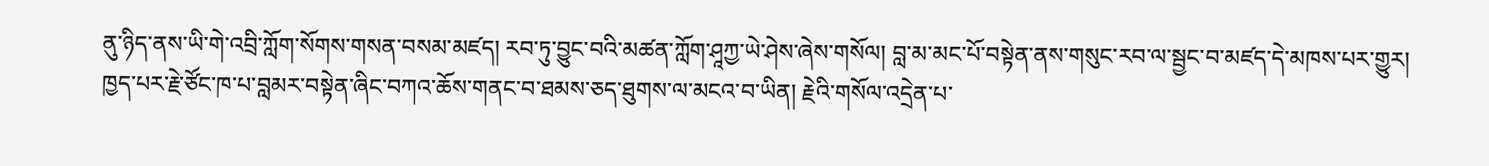ནུ་ཉིད་ནས་ཡི་གེ་འབྲི་ཀློག་སོགས་གསན་བསམ་མཛད། རབ་ཏུ་བྱུང་བའི་མཚན་ཀློག་ཤཱཀྱ་ཡེ་ཤེས་ཞེས་གསོལ། བླ་མ་མང་པོ་བསྟེན་ནས་གསུང་རབ་ལ་སྦྱང་བ་མཛད་དེ་མཁས་པར་གྱུར། ཁྱད་པར་རྗེ་ཙོང་ཁ་པ་བླམར་བསྟེན་ཞིང་བཀའ་ཆོས་གནང་བ་ཐམས་ཅད་ཐུགས་ལ་མངའ་བ་ཡིན། རྗེའི་གསོལ་འདྲེན་པ་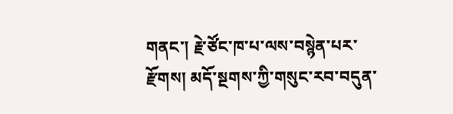གནང་། རྗེ་ཙོང་ཁ་པ་ལས་བསྙེན་པར་རྫོགས། མདོ་སྔགས་ཀྱི་གསུང་རབ་བདུན་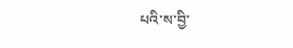པའི་ས་བྱི་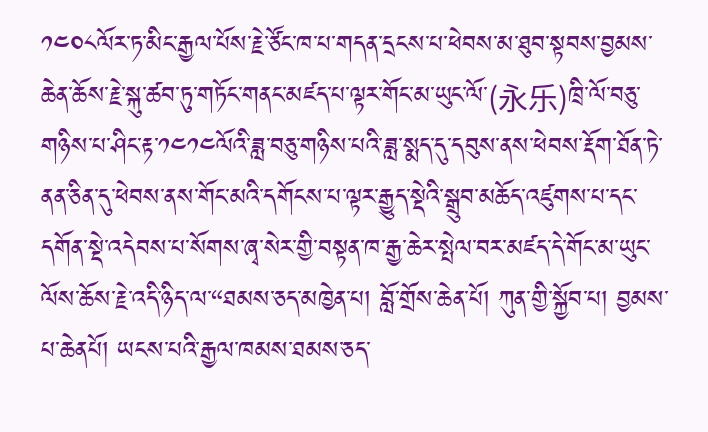༡༤༠༨ལོར་ཏ་མིང་རྒྱལ་པོས་རྗེ་ཙོང་ཁ་པ་གདན་དྲངས་པ་ཕེབས་མ་ཐུབ་སྟབས་བྱམས་ཆེན་ཆོས་རྗེ་སྐུ་ཚབ་ཏུ་གཏོང་གནང་མཛད་པ་ལྟར་གོང་མ་ཡུང་ལོ་(永乐)ཁྲི་ལོ་བཅུ་གཉིས་པ་ཤིང་རྟ་༡༤༡༤ལོའི་ཟླ་བཅུ་གཉིས་པའི་ཟླ་སྨད་དུ་དབུས་ནས་ཕེབས་རྡོག་ཐོན་ཏེ་ནན་ཅིན་དུ་ཕེབས་ནས་གོང་མའི་དགོངས་པ་ལྟར་རྒྱུད་སྡེའི་སྒྲུབ་མཆོད་འཛུགས་པ་དང་དགོན་སྡེ་འདེབས་པ་སོགས་ཞྭ་སེར་གྱི་བསྟན་ཁ་རྒྱ་ཆེར་སྤེལ་བར་མཛད་དེ་གོང་མ་ཡུང་ལོས་ཆོས་རྗེ་འདི་ཉིད་ལ་“ཐམས་ཅད་མཁྱེན་པ། བློ་གྲོས་ཆེན་པོ། ཀུན་གྱི་སྐྱོབ་པ། བྱམས་པ་ཆེནཔོ། ཡངས་པའི་རྒྱལ་ཁམས་ཐམས་ཅད་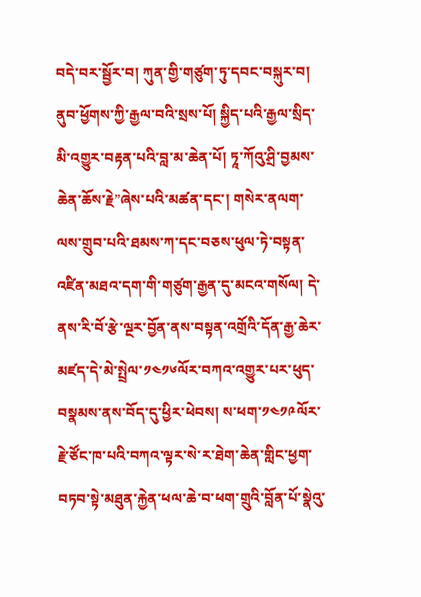བདེ་བར་སྦྱོར་བ། ཀུན་གྱི་གཙུག་ཏུ་དབང་བསྐུར་བ། ནུབ་ཕྱོགས་ཀྱི་རྒྱལ་བའི་སྲས་པོ། སྐྱིད་པའི་རྒྱལ་སྲིད་མི་འགྱུར་བརྟན་པའི་བླ་མ་ཆེན་པོ། ཏཱ་ཀོའུ་ཤྲི་བྱམས་ཆེན་ཆོས་རྗེ”ཞེས་པའི་མཚན་དང་། གསེར་ནལག་ལས་གྲུབ་པའི་ཐམས་ཀ་དང་བཅས་ཕུལ་ཏེ་བསྟན་འཛིན་མཐའ་དག་གི་གཙུག་རྒྱན་དུ་མངའ་གསོལ། དེ་ནས་རི་བོ་རྩེ་ལྔར་བྱོན་ནས་བསྟན་འགྲོའི་དོན་རྒྱ་ཆེར་མཛད་དེ་མེ་སྤྲེལ་༡༤༡༦ལོར་བཀའ་འགྱུར་པར་ཕུད་བསྣམས་ནས་བོད་དུ་ཕྱིར་ཕེབས། ས་ཕག་༡༤༡༩ལོར་རྗེ་ཙོང་ཁ་པའི་བཀའ་ལྟར་སེ་ར་ཐེག་ཆེན་གླིང་ཕྱག་བཏབ་སྟེ་མཐུན་རྐྱེན་ཕལ་ཆེ་བ་ཕག་གྲུའི་བློན་པོ་སྣེའུ་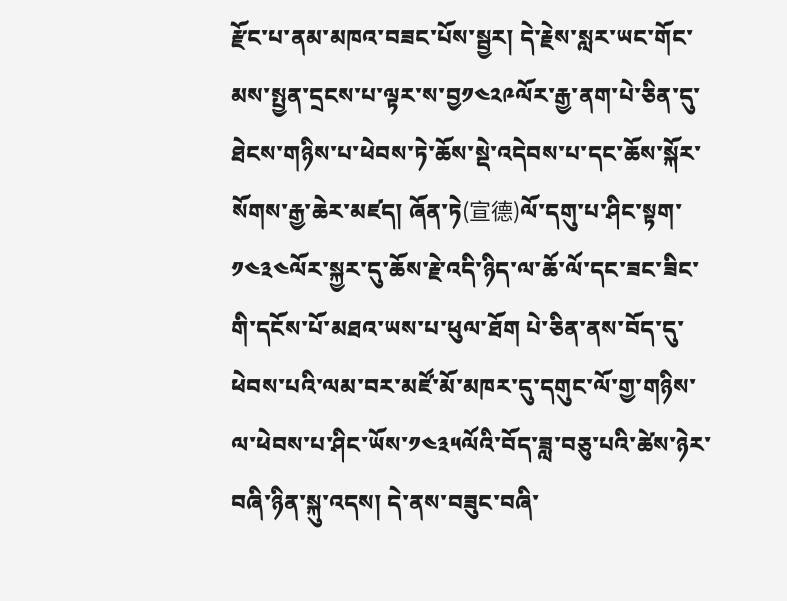རྫོང་པ་ནམ་མཁའ་བཟང་པོས་སྦྱར། དེ་རྗེས་སླར་ཡང་གོང་མས་སྤྱན་དྲངས་པ་ལྟར་ས་བྱ༡༤༢༩ལོར་རྒྱ་ནག་པེ་ཅིན་དུ་ཐེངས་གཉིས་པ་ཕེབས་ཏེ་ཆོས་སྡེ་འདེབས་པ་དང་ཆོས་སྐོར་སོགས་རྒྱ་ཆེར་མཛད། ཞོན་ཏེ(宣德)ལོ་དགུ་པ་ཤིང་སྟག་༡༤༣༤ལོར་སྐྱར་དུ་ཆོས་རྗེ་འདི་ཉིད་ལ་ཆོ་ལོ་དང་ཟང་ཟིང་གི་དངོས་པོ་མཐའ་ཡས་པ་ཕུལ་ཐོག པེ་ཅིན་ནས་བོད་དུ་ཕེབས་པའི་ལམ་བར་མཛོ་མོ་མཁར་དུ་དགུང་ལོ་གྱ་གཉིས་ལ་ཕེབས་པ་ཤིང་ཡོས་༡༤༣༥ལོའི་བོད་ཟླ་བཅུ་པའི་ཚེས་ཉེར་བཞི་ཉིན་སྐུ་འདས། དེ་ནས་བཟུང་བཞི་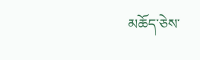མཆོད་ཅེས་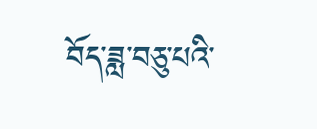བོད་ཟླ་བཅུ་པའི་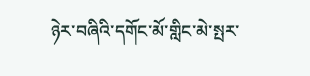ཉེར་བཞིའི་དགོང་མོ་གླིང་མེ་སྤར་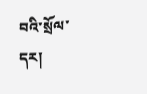བའི་སྲོལ་དར།